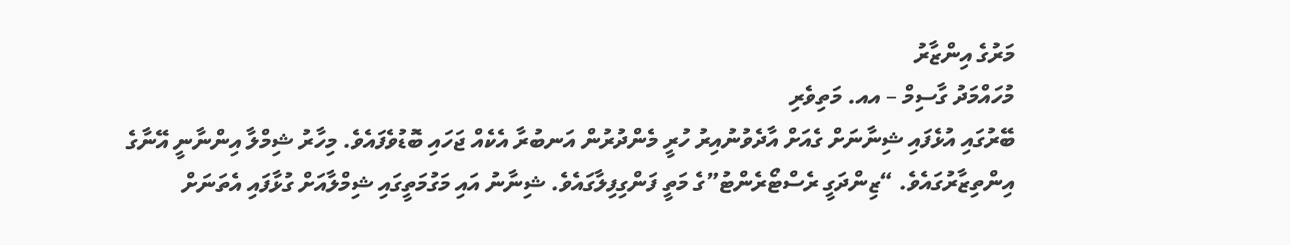މަރުގެ އިންޒާރު
މުހައްމަދު ގާސިމް – އއ. މަތިވެރި
ބޭރުގައި އުޅެފައި ޝިނާނަށް ގެއަށް އާދެވުނުއިރު ހުރީ މެންދުރުން އަނބުރާ އެކެއް ޖަހައި ބޮޑުވެފައެވެ. މިހާރު ޝިމްލާ އިންނާނީ އޭނާގެ އިންތިޒާރުގައެވެ. “ޒިންދަގީ ރެސްޓޯރެންޓު”ގެ މަތީ ފަންގިފިލާގައެވެ. ޝިނާނު އައި މަގުމަތީގައި ޝިމްލާއަށް ގުޅާފައި އެތަނަށް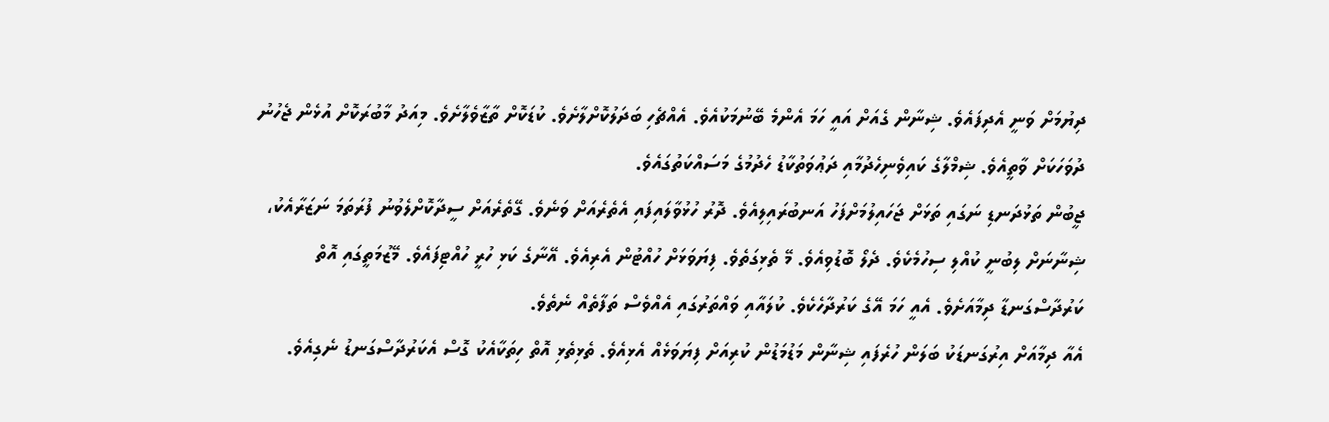ދިޔުމަށް ވަނީ އެދިފައެވެ. ޝިނާން ގެއަށް އައީ ހަމަ އެންމެ ބޭނުމަކުއެވެ. އެއްޗެހި ބަދަލުކޮށްލާށެވެ. ކުޑަކޮށް ތާޒާވެލާށެވެ. މިއަދު މާބުރަކޮށް އުޅެން ޖެހުނު ދުވަހަކަށް ވާތީއެވެ. ޝިމްލާގެ ކައިވެނިހެދުމާއި ދަޢުވަތުކާޑު ހެދުމުގެ މަސައްކަތުގައެވެ.
ޖީބުން ތަޅުދަނޑި ނަގައި ތަޅަށް ޖަހައިލުމަށްފަހު އަނބުރައިލިއެވެ. ދޮރު ހުޅުވާލައިފައި އެތެރެއަށް ވަނެވެ. ގޭތެރެއަށް ސީދާކޮށްލެވުނު ފުރަތަމަ ނަޒަރާއެކު، ޝިނާނަށް ލިބުނީ ކުއްލި ސިހުމެކެވެ. ދެލޯ ބޮޑުވިއެވެ. މޭ ތެޅިގަތެވެ. ފިޔަވަޅަށް ހުއްޓުން އެރިއެވެ. އޭނާގެ ކަޅި ހުރީ ހުއްޓިފައެވެ. މޭޒުމަތީގައި އޮތް ކަރުދާސްގަނޑާ ދިމާއަށެވެ. އެއީ ހަމަ އޭގެ ކަރުދާހެކެވެ. ކުލައާއި ވައްތަރުގައި އެއްވެސް ތަފާތެއް ނެތެވެ.
އެއާ ދިމާއަށް އިރުގަނޑަކު ބަލަން ހުރެފައި ޝިނާން މަޑުމަޑުން ކުރިއަށް ފިޔަވަޅެއް އެޅިއެވެ. ތެޅިތެޅި އޮތް ހިތަކާއެކު ގޮސް އެކަރުދާސްގަނޑު ނެގިއެވެ.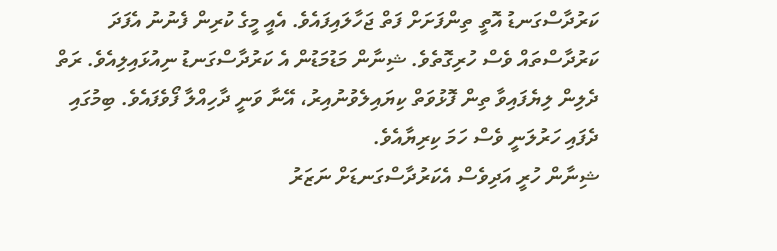ކަރުދާސްގަނޑު އޮތީ ތިންފަށަށް ފަތް ޖަހާލައިފައެވެ. އެއީ މީގެ ކުރިން ފެނުނު އެފަދަ ކަރުދާސްތައް ވެސް ހުރިގޮތެވެ. ޝިނާން މަޑުމަޑުން އެ ކަރުދާސްގަނޑު ނިއުޅައިލިއެވެ. ރަތް ދެލިން ލިޔެފައިވާ ތިން ފޮޅުވަތް ކިޔައިލެވުނުއިރު، އޭނާ ވަނީ ދާހިއްލާ ފޯވެފައެވެ. ބިމުގައި ދެފައި ހަރުލަނީ ވެސް ހަމަ ކިރިޔާއެވެ.
ޝިނާން ހުރީ އަދިވެސް އެކަރުދާސްގަނޑަށް ނަޒަރު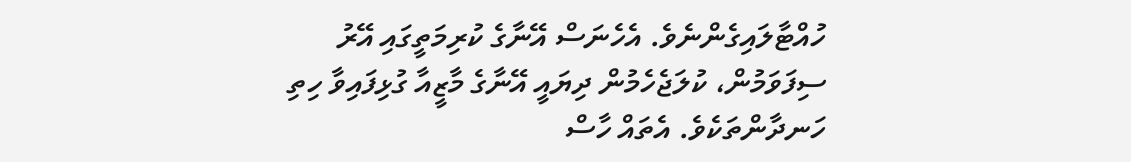ހުއްޓާލައިގެންނެވެ. އެހެނަސް އޭނާގެ ކުރިމަތީގައި އޭރު ސިފަވަމުން، ކުލަޖެހެމުން ދިޔައީ އޭނާގެ މާޒީއާ ގުޅިފައިވާ ހިތި ހަނދާންތަކެވެ. އެތައް ހާސް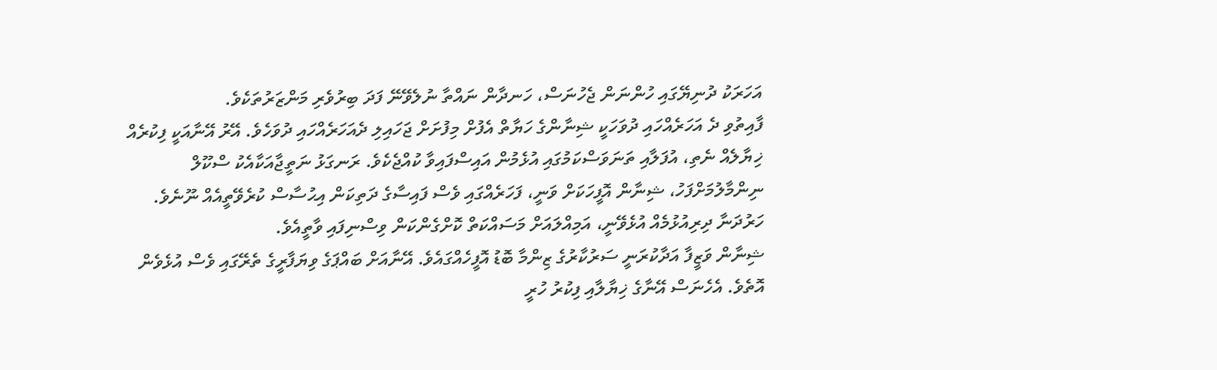އަހަރަކު ދުނިޔޭގައި ހުންނަން ޖެހުނަސް، ހަނދާން ނައްތާ ނުލެވޭނޭ ފަދަ ބިރުވެރި މަންޒަރުތަކެވެ.
ފާއިތުވި ދެ އަހަރެއްހައި ދުވަހަކީ ޝިނާންގެ ހަޔާތް އެފުށް މިފުށަށް ޖަހައިލި ދެއަހަރެއްހައި ދުވަހެވެ. އޭރު އޭނާއަކީ ފިކުރެއް ޚިޔާލެއް ނެތި، އުފަލާއި ތަނަވަސްކަމުގައި އުޅެމުން އައިސްފައިވާ ކުއްޖެކެވެ. ރަނގަޅު ނަތީޖާއަކާއެކު ސްކޫލް ނިންމާލުމަށްފަހު، ޝިނާން އޮފީހަކަށް ވަނީ، ފަހަރެއްގައި ވެސް ފައިސާގެ ދަތިކަން އިޙުސާސް ކުރެވޭތީއެއް ނޫނެވެ. ހަރުދަނާ ދިރިއުޅުމެއް އުޅެވޭނީ، އަމިއްލައަށް މަސައްކަތް ކޮށްގެންކަން ވިސްނިފައި ވާތީއެވެ.
ޝިނާން ވަޒީފާ އަދާކުރަނީ ސަރުކާރުގެ ޒިންމާ ބޮޑު އޮފީހެއްގައެވެ. އޭނާއަށް ބައްޕަގެ ވިޔަފާރީގެ ތެރޭގައި ވެސް އުޅެވެން އޮތެވެ. އެހެނަސް އޭނާގެ ޚިޔާލާއި ފިކުރު ހުރީ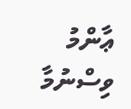ޢާންމު ވިސްނުމާ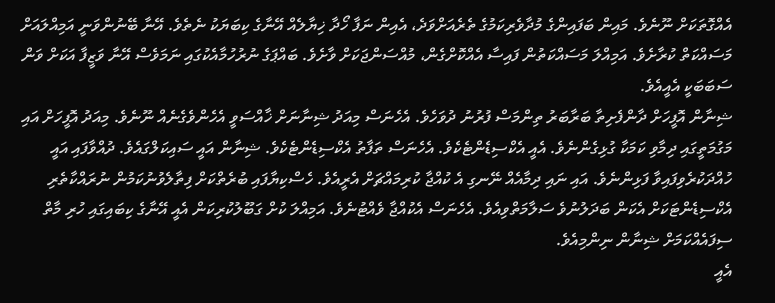އެއްގޮތަކަށް ނޫނެވެ. މައިން ބަފައިންގެ މުދާވެރިކަމުގެ ތެރެއަށްވަދެ، އެއިން ނަފާ ހޯދާ ޚިޔާލެއް އޭނާގެ ކިބަޔަކު ނެތެވެ. އޭނާ ބޭނުންވަނީ އަމިއްލައަށް މަސައްކަތް ކުރާށެވެ. އަމިއްލަ މަސައްކަތުން ފައިސާ އެއްކޮށްގެން، މުއްސަންޖަކަށް ވާށެވެ. ބައްޕަގެ ނުރުހުމާއެކުގައި ނަމަވެސް އޭނާ ވަޒީފާ އަކަށް ވަން ސަބަބަކީ އެއީއެވެ.
ޝިނާން އޮފީހަށް ދާންފެށިތާ ބަރާބަރު ތިންމަސް ފުރުނު ދުވަހެވެ. އެހެނަސް މިއަދު ޝިނާނަށް ޚާއްސަވީ އެހެންވެގެނެއް ނޫނެވެ. މިއަދު އޮފީހަށް އައި މަގުމަތީގައި ދިމާވި ކަމަކާ ގުޅިގެންނެވެ. އެއީ އެކްސިޑެންޓެކެވެ. އެހެނަސް ތަފާތު އެކްސިޑެންޓެކެވެ. ޝިނާން އައީ ސައިކަލްގައެވެ. ދުއްވާފައި އައީ ހުއްދަކުރެވިފައިވާ ފަޅިންނެވެ. އައި ނައި ދިމާއެއް ނޭނގި އެ ކުއްޖާ ކުރިމައްޗަށް އެރީއެވެ. ހެސްކިޔާފައި ބުރެތްކަށް ފިތާލެވުނުކަމުން ނުރައްކާތެރި އެކްސިޑެންޓަކަށް އެކަން ބަދަލުނުވެ ސަލާމަތްވިއެވެ. އެހެނަސް އެކުއްޖާ ވެއްޓުނެވެ. އަމިއްލަ ކުށް ގަބޫލުކުރިކަން އެއީ އޭނާގެ ކިބައިގައި ހުރި މާތް ސިފައެއްކަމަށް ޝިނާން ނިންމިއެވެ.
އެއީ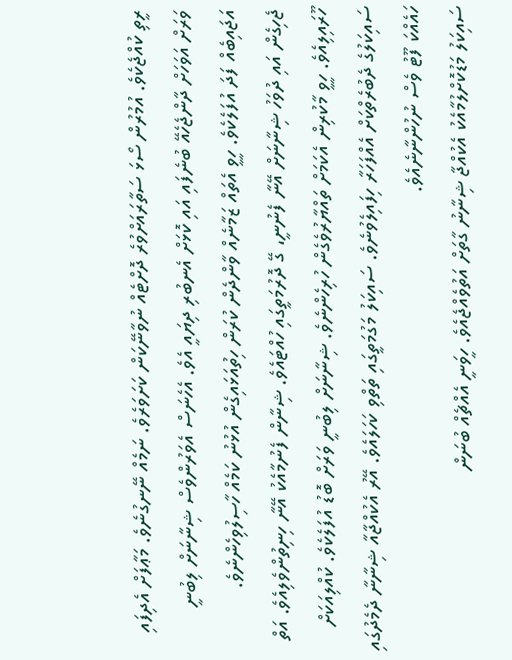ރީތި ކުއްޖެކެވެ. އުމުރުން ސޯޅަ ސަތާރައަށްވުރެ ދޮށްޓެއް ނުވާނޭކަން ކަށަވަރެވެ. ނަމެއް ނޭނގުނެވެ. މަޢާފަށް އެދިފައި ވަރަށް އަވަހަށް ދާންޖެހެއޭ ބުނެފައި އައި ކޮޅަށް އެނބުރި ދިޔައީ އެވެ. އެހެނަސް އެވަރުންވެސް ޝިނާނަށް ލިބުނީ އަޖައިބެއް ފަދަ އުފަލެކެވެ. ހީވީ އެތައް ޒަމާނެއް ވާންދެން ކުރަން ހިތުއަޅައިގެން އުޅުނު ކަމެއް ހާސިލުވިހެންނެވެ.
ޖެހިގެން އައި ދުވަހު ޝިނާނަށް އޭނާ ފެނުނީ، ގޭ ދޮރުމަތީގައި ހުއްޓައެވެ. ޝިނާން ފެނުމާއެކު އޭނާ ހިނިތުންވެލިއެވެ. އަތް ހޫރައިލިއެވެ. ހީވީ މާކުރިން އެކަމަށް ތައްޔާރުވެގެން ހުރިހެންނެވެ. ޝިނާނަށް ލިބުނީ ވަރަށް ބޮޑު އުފަލެކެވެ. ކުއްލިއަކަށް ސައިކަލުގެ ދެބުރެތްކަށް އެއްފަހަރާ ހިފައިލެވުނެވެ. ސައިކަލު މަގުމަތީގައި ތަތްވި ކަހަލައެވެ. އޭރު އެކުއްޖާއާ ޝިނާނާ ދެމެދުގައި ހައެއްކަ ފޫޓު ވެސް ނުހުންނާނެއެވެ.
ސައިކަލު މަޑުކޮށްލުމާއެކު އެކުއްޖާ ޝިނާނު ގާތަށް އަތުވެއްޖެއެވެ. ހީވަނީ އެއްޗެއް ބުނަން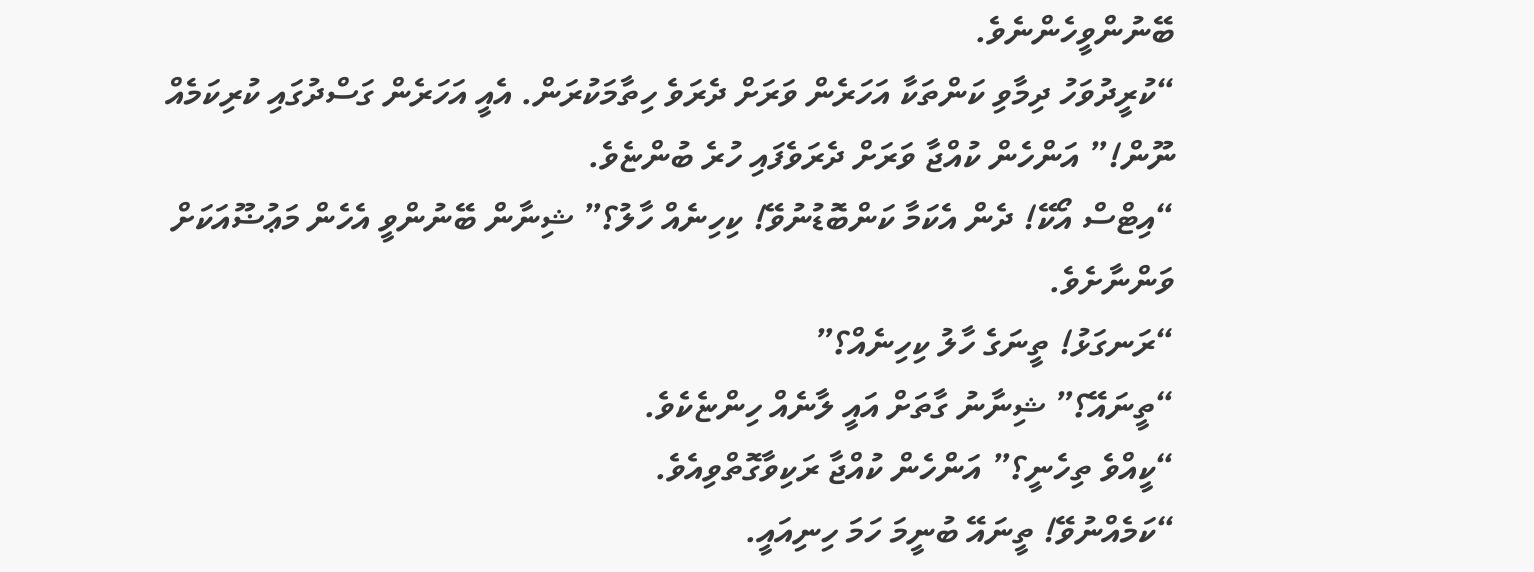ބޭނުންވީހެންނެވެ.
“ކުރީދުވަހު ދިމާވި ކަންތަކާ އަހަރެން ވަރަށް ދެރަވެ ހިތާމަކުރަން. އެއީ އަހަރެން ގަސްދުގައި ކުރިކަމެއް ނޫން!” އަންހެން ކުއްޖާ ވަރަށް ދެރަވެފައި ހުރެ ބުންޏެވެ.
“އިޓްސް އޯކޭ! ދެން އެކަމާ ކަންބޮޑުނުވޭ! ކިހިނެއް ހާލު؟” ޝިނާން ބޭނުންވީ އެހެން މަޢުޟޫއަކަށް ވަންނާށެވެ.
“ރަނގަޅު! ތީނަގެ ހާލު ކިހިނެއް؟”
“ތީނައޭ؟” ޝިނާނު ގާތަށް އައީ ލާނެއް ހިންޏެކެވެ.
“ކީއްވެ ތިހެނީ؟” އަންހެން ކުއްޖާ ރަކިވާގޮތްވިއެވެ.
“ކަމެއްނުވޭ! ތީނައޭ ބުނީމަ ހަމަ ހިނިއައީ.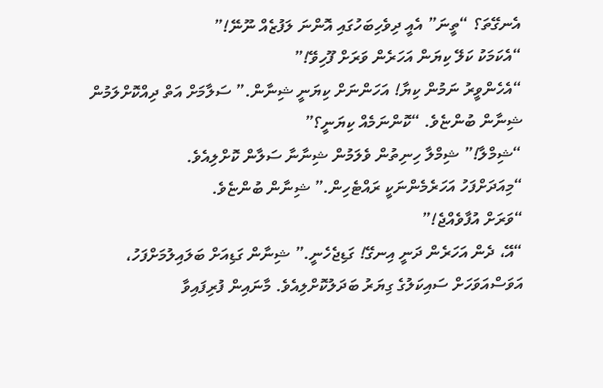އެނގޭތަ؟ “ތީނަ” އެއީ ދިވެހިބަހުގައި އޮންނަ ލަފުޒެއް ނޫނޭ!”
“އެކަމަކު ކަލޭ ކިޔަން އަހަރެން ވަރަށް ފޫހިވޭ!”
“އެހެންވީރު ނަމުން ކިޔާ! އަހަންނަށް ކިޔަނީ ޝިނާން.” ސަލާމަށް އަތް ދިއްކޮށްލަމުން ޝިނާން ބުންޏެވެ. “ކޮންނަމެއް ކިޔަނީ؟”
“ޝިމްލާ!” ޝިމްލާ ހިނިތުން ވެލަމުން ޝިނާނާ ސަލާން ކޮށްލިއެވެ.
“މިއަދަށްފަހު އަހަރެމެންނަކީ ރައްޓެހިން.” ޝިނާން ބުންޏެވެ.
“ވަރަށް އުފާވެއްޖެ!”
“އޭ، ދެން އަހަރެން ދަނީ އިނގޭ! ގަޑިޖެހެނީ.” ޝިނާން ގަޑިއަށް ބަލައިލުމަށްފަހު، އަވަސްއަވަހަށް ސައިކަލުގެ ގިޔަރު ބަދަލުކޮށްލިއެވެ. މާނައިން ފުރިފައިވާ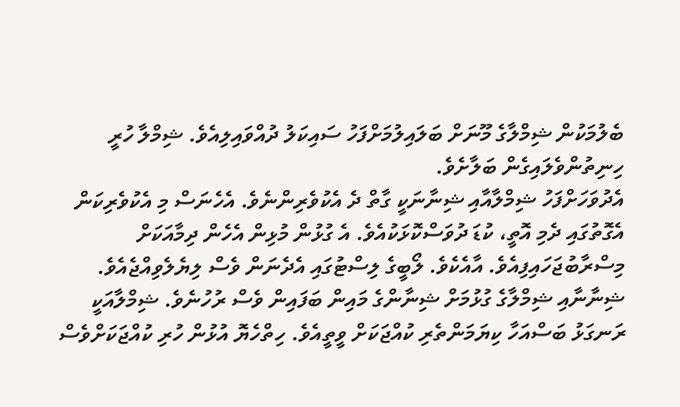ބެލުމަކުން ޝިމްލާގެ މޫނަށް ބަލައިލުމަށްފަހު ސައިކަލު ދުއްވައިލިއެވެ. ޝިމްލާ ހުރީ ހިނިތުންވެލައިގެން ބަލާށެވެ.
އެދުވަހަށްފަހު ޝިމްލާއާއި ޝިނާނަކީ ގާތް ދެ އެކުވެރިންނެވެ. އެހެނަސް މި އެކުވެރިކަން އެގޮތުގައި ދެމި އޮތީ، ކުޑަ ދުވަސްކޮޅަކުއެވެ. އެ ގުޅުން މުޅިން އެހެން ދިމާއަކަށް މިސްރާބުޖަހައިފިއެވެ. އާއެކެވެ. ލޯބީގެ ލިސްޓުގައި އެދެނަން ވެސް ލިޔެލެވިއްޖެއެވެ.
ޝިނާނާއި ޝިމްލާގެ ގުޅުމަށް ޝިނާންގެ މައިން ބަފައިން ވެސް ރުހުނެވެ. ޝިމްލާއަކީ ރަނގަޅު ބަސްއަހާ ކިޔަމަންތެރި ކުއްޖަކަށް ވީތީއެވެ. ހިތްހެޔޮ އުޅުން ހުރި ކުއްޖަކަށްވެސް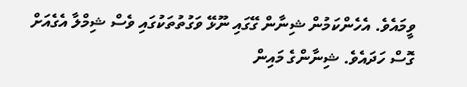ވީމައެވެ. އެހެންކަމުން ޝިނާން ގޭގައި ނޫޅޭ ވަގުތުތަކުގައި ވެސް ޝިމްލާ އެގެއަށް ގޮސް ހަދައެވެ. ޝިނާންގެ މައިން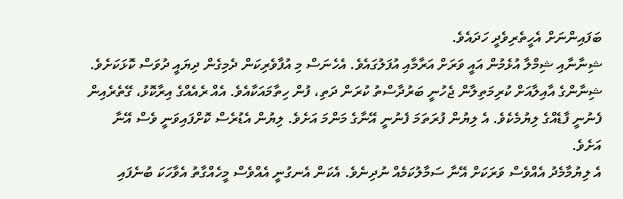ބަފައިންނަށް އެހީތެރިވެދީ ހަދައެވެ.
ޝިނާނާއި ޝިމްލާ އުޅެމުން އައީ ވަރަށް އަރާމާއި އުފަލުގައެވެ. އެހެނަސް މި އުފާވެރިކަން ދެމިގެން ދިޔައީ ދުވަސް ކޮޅަކަށެވެ. ޝިނާންގެ އާއިލާއަށް ކުރިމަތިލާން ޖެހުނީ ބަރުދާސްތު ކުރަން ދަތި، ފުން ހިތާމައަކާއެވެ. އެއް ރެއެއްގެ އިރާކޮޅު، ގޭތެރެއިން ފެނުނީ ފާޑެއްގެ ލިޔުމެކެވެ. އެ ލިޔުން ފުރަތަމަ ފެނުނީ އޭނާގެ މަންމަ އަށެވެ. ލިޔުން އެޑުރެސް ކޮށްފައިވަނީ ވެސް އޭނާ އަށެވެ.
އެ ލިޔުމާމެދު އެއްވެސް ވަރަކަށް އޭނާ ސަމާލުކަމެއް ނުދިނެވެ. އެކަން އެނގުނީ އެއްވެސް މީހެއްގާތު އެވާހަކަ ބުނެފައި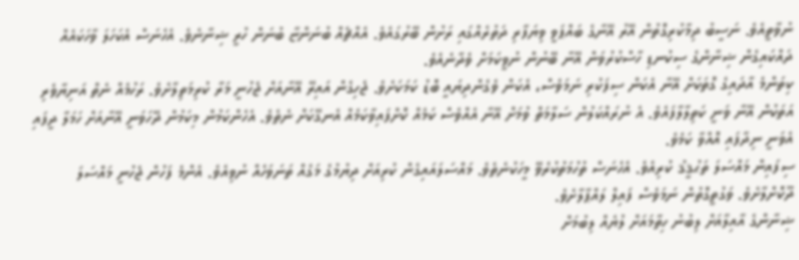ނުވާތީއެވެ. ނަސީބު ދިމާކުރިގޮތުން އޭރު އޭނާގެ ބައްޕަވީ ވިޔަފާރި ދަތުރެއްގައި ރަށުން ބޭރުގައެވެ. އެއްޗެއް ބުނަންޏާ ބުނަން ހުރީ ޝިނާނެވެ. އެހެނަސް އެކަހަލަ ވާހަކައެއް ދައްކައިގެން ޝިނާންގެ ސިކުނޑި ހާސްކުރުވަން އޭނާ ބޭނުން ނުވީކަމަށް ވެދާނެއެވެ.
ކިތަންމެ އާދައިގެ ގޮތަކަށް އޭނާ އެކަން ސިފަކުރި ނަމަވެސް، އެކަން ވެގެންދިޔައީ ބޮޑު ކަމަކަށެވެ. ޖެހިގެން އައިރޭ އޭނާއަށް ޖެހުނީ މަރާ ކުރިމަތިލާށެވެ. ރަހުމެއް ނެތް އަނިޔާވެރި އަތަކުން އޭނާ ވަނީ ކަތިލާލާފައެވެ. އެ ނުރައްކަލުން ސަލާމަތް ވުމަށް އޭނާ އެއްވެސް ކަމެއް ކޮށްފައިވާކަމެއް އެނގޭކަށް ނެތެވެ. އެހެންކަމުން މިކަމުން ދޭހަވަނީ އޭނާއަށް ހަމަލާ ދީފައި އެވަނީ ނިދާފައި އޮއްވާ ކަމެވެ.
ސިފައިން މައްސަލަ ތަޙުޤީޤު ކުރިއެވެ. އެހެނަސް ތުހުމަތުކުރެވޭ މީހަކުނެތެވެ. މައްސަލައައިގެން ކުރިއަށް ދިޔުމުގެ މަގެއް ތަނަވަހެއް ނުވިއެވެ. އެންމެ ފަހުން ޖެހުނީ މައްސަލަ ދޫކޮށްލާށެވެ. ވަގުތީގޮތުން ނަމަވެސް ފައިލް ލައްޕާލާށެވެ.
ޝިނާންގެ އާއިލާއަށް ލިބުނު ހިތާމައަށް ލުޔެއް ލިބުމަށް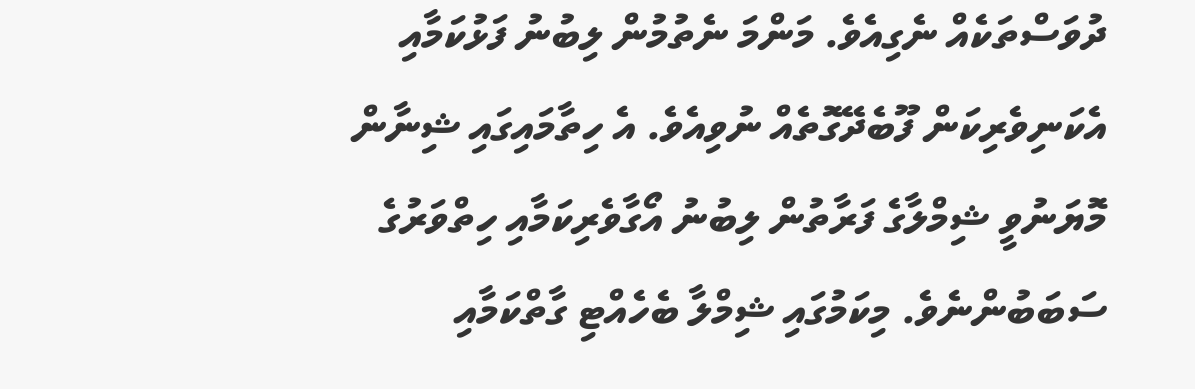ދުވަސްތަކެއް ނެގިއެވެ. މަންމަ ނެތުމުން ލިބުނު ފަޅުކަމާއި އެކަނިވެރިކަން ފޫބެދޭގޮތެއް ނުވިއެވެ. އެ ހިތާމައިގައި ޝިނާން މޮޔަނުވީ ޝިމްލާގެ ފަރާތުން ލިބުނު އޯގާވެރިކަމާއި ހިތްވަރުގެ ސަބަބުންނެވެ. މިކަމުގައި ޝިމްލާ ބެހެއްޓި ގާތްކަމާއި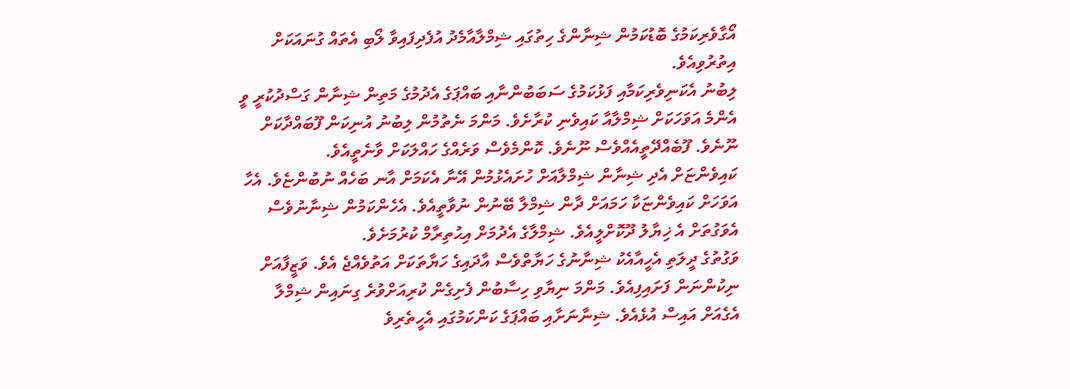އޯގާވެރިކަމުގެ ބޮޑުކަމުން ޝިނާންގެ ހިތުގައި ޝިމްލާއާމެދު އުފެދިފައިވާ ލޯބި އެތައް ގުނައަކަށް އިތުރުވިއެވެ.
ލިބުނު އެކަނިވެރިކަމާއި ފަޅުކަމުގެ ސަބަބުންނާއި ބައްޕަގެ އެދުމުގެ މަތިން ޝިނާން ގަސްދުކުރީ ވީ އެންމެ އަވަހަކަށް ޝިމްލާއާ ކައިވެނި ކުރާށެވެ. މަންމަ ނެތުމުން ލިބުނު އުނިކަން ފޫބައްދާކަށް ނޫނެވެ. ފޫބެއްދޭތީއެއްވެސް ނޫނެވެ. ކޮންމެވެސް ވަރެއްގެ ހައްލަކަށް ވާނެތީއެވެ.
ކައިވެންޏަށް އެދި ޝިނާން ޝިމްލާއަށް ހުށައެޅުމުން އޭނާ އެކަމަށް އާނ ބަހެއް ނުބުންޏެވެ. އެހާ އަވަހަށް ކައިވެންޏަކާ ހަމައަށް ދާން ޝިމްލާ ބޭނުން ނުވާތީއެވެ. އެހެންކަމުން ޝިނާނުވެސް އެވަގުތަށް އެ ޚިޔާލު ދޫކޮށްލީއެވެ. ޝިމްލާގެ އެދުމަށް އިޙުތިރާމް ކުރުމަށެވެ.
ވަގުތުގެ ދީލަތި އެހީއާއެކު ޝިނާނުގެ ހަޔާތްވެސް އާދައިގެ ހަޔާތަކަށް އަތުވެއްޖެ އެވެ. ވަޒީފާއަށް ނިކުންނަން ފަށައިފިއެވެ. މަންމަ ނިޔާވި ހިސާބުން ފެށިގެން ކުރިއަށްވުރެ ގިނައިން ޝިމްލާ އެގެއަށް އައިސް އުޅެއެވެ. ޝިނާނަށާއި ބައްޕަގެ ކަންކަމުގައި އެހީތެރިވެ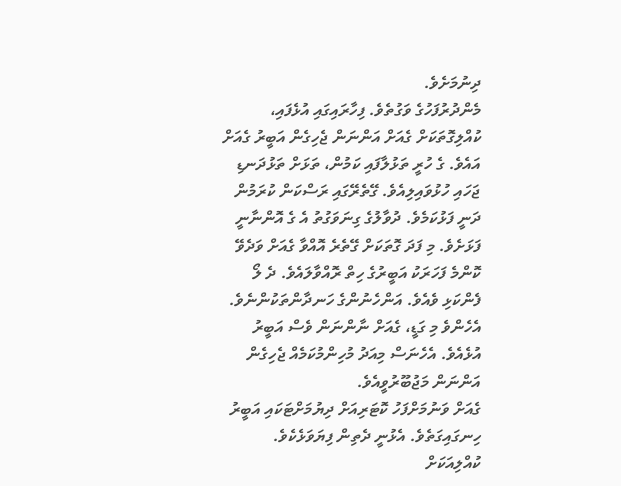ދިނުމަށެވެ.
މެންދުރުފަހުގެ ވަގުތެވެ. ފިހާރައިގައި އުޅެފައި، ކުއްލިގޮތަކަށް ގެއަށް އަންނަން ޖެހިގެން އަބީރު ގެއަށް އައެވެ. ގެ ހުރީ ތަޅުލާފައި ކަމުން، ތަޅަށް ތަޅުދަނޑި ޖަހައި ހުޅުވައިލިއެވެ. ގޭތެރޭގައި ރަސްކަން ކުރަމުން ދަނީ ފަޅުކަމެވެ. ދުވާލުގެ ގިނަވަގުތު އެ ގެ އޮންނާނީ ފަޅަށެވެ. މި ފަދަ ގޮތަކަށް ގޭތެރެ އޮއްވާ ގެއަށް ވަދެވޭ ކޮންމެ ފަހަރަކު އަބީރުގެ ހިތް ރޮއްވާލައެވެ. ދެ ލޯ ފެންކަޅި ވެއެވެ. އަންހެނުންގެ ހަނދާންތަކުންނެވެ. އެހެންވެ މި ގަޑީ، ގެއަށް ނާންނަން ވެސް އަބީރު އުޅެއެވެ. އެހެނަސް މިއަދު މުހިންމުކަމެއް ޖެހިގެން އަންނަން މަޖުބޫރުވީއެވެ.
ގެއަށް ވަނުމަށްފަހު ކޮޓަރިއަށް ދިޔުމަށްޓަކައި އަބީރު ހިނގައިގަތެވެ. އެޅުނީ ދެތިން ފިޔަވަޅެކެވެ. ކުއްލިއަކަށް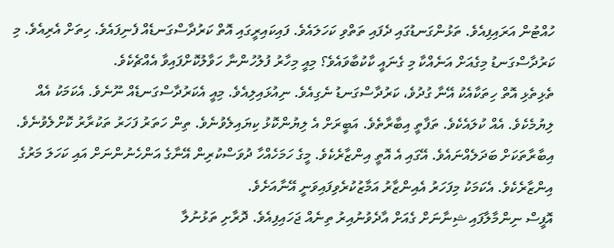ހުއްޓުން އަރައިފިއެވެ. ތަޅުންގަނޑުގައި ދެފައި ތަތްވި ކަހަލައެވެ. ފައިކައިރީގައި އޮތް ކަރުދާސްގަނޑެއް ފެނިފައެވެ. ހިތަށް އެރިއެވެ. މި ކަރުދާސްގަނޑު މިގެއަށް އަނެއްކާ މި ގެނައީ ކާކުބާވައެވެ؟ މިއީ މިހާރު ފުލުހުންނާ ހަވާލުކޮށްފައިވާ އެއްޗެކެވެ.
ތެޅިތެޅި އޮތް ހިތަކާއެކު އޭނާ ގުދުވެ، ކަރުދާސްގަނޑު ނެގިއެވެ. ނިއުޅައިލިއެވެ. މިއީ އެކަރުދާސްގަނޑެއް ނޫނެވެ. އެކަމަކު އެއް ލިޔުމެކެވެ. އެއް ކުލައެކެވެ. ތަފާތީ އިބާރާތެވެ. އަބީރަށް އެ ލިޔުންކޮޅު ކިޔައިލެވުނެވެ. ތިން ހަތަރު ފަހަރު ތަކުރާރު ކޮށްލެވުނެވެ. އިބާރާތަކަށް ބަދަލެއްނައެވެ. އޭގައި އެ އޮތީ އިންޒާރެކެވެ. މީގެ ހަމަހެއްހާ ދުވަސްކުރިން އޭނާގެ އަންހެނުންނަށް އައި ކަހަލަ މަރުގެ އިންޒާރެކެވެ. އެކަމަކު މިފަހަރު އެއިންޒާރު އަމާޒުކުރެވިފައިވަނީ އޭނާއަށެވެ.
އޮފީސް ނިންމާލާފައި ޝިނާނަށް ގެއަށް އާދެވުނުއިރު ތިނެއް ޖަހައިފިއެވެ. ދޮރާށި ތަޅުނުލާ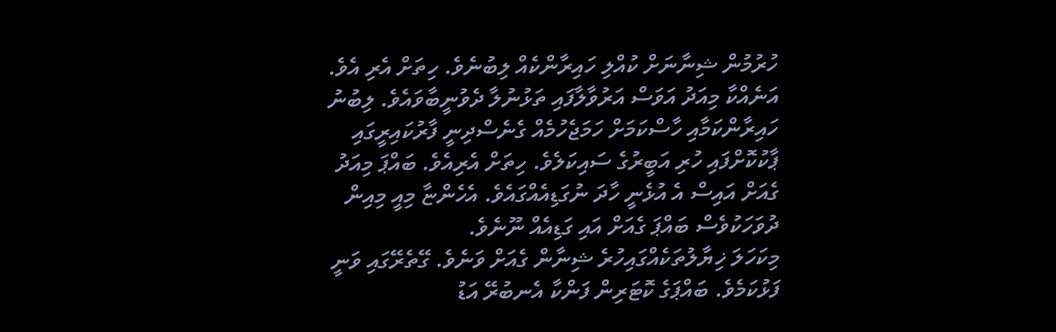ހުރުމުން ޝިނާނަށް ކުއްލި ހައިރާންކެއް ލިބުނެވެ. ހިތަށް އެރި އެވެ. އަނެއްކާ މިއަދު އަވަސް އަރުވާލާފައި ތަޅުނުލާ ދެވުނީބާވައެވެ. ލިބުނު ހައިރާންކަމާއި ހާސްކަމަށް ހަމަޖެހުމެއް ގެނެސްދިނީ ފާރުކައިރީގައި ޕާކުކޮށްފައި ހުރި އަބީރުގެ ސައިކަލެވެ. ހިތަށް އެރިއެވެ. ބައްޕަ މިއަދު ގެއަށް އައިސް އެ އުޅެނީ ހާދަ ނުގަޑިއެއްގައެވެ. އެހެންޏާ މިއީ މިއިން ދުވަހަކުވެސް ބައްޕަ ގެއަށް އައި ގަޑިއެއް ނޫނެވެ.
މިކަހަލަ ޚިޔާލުތަކެއްގައިހުރެ ޝިނާން ގެއަށް ވަނެވެ. ގޭތެރޭގައި ވަނީ ފަޅުކަމެވެ. ބައްޕަގެ ކޮޓަރިން ފަންކާ އެނބުރޭ އަޑު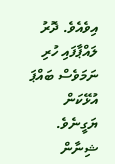އިވެއެވެ. ދޮރު ލައްޕާފައި ހުރި ނަމަވެސް ބައްޕަ އުޅޭކަން ޔަގީނެވެ.
ޝިނާން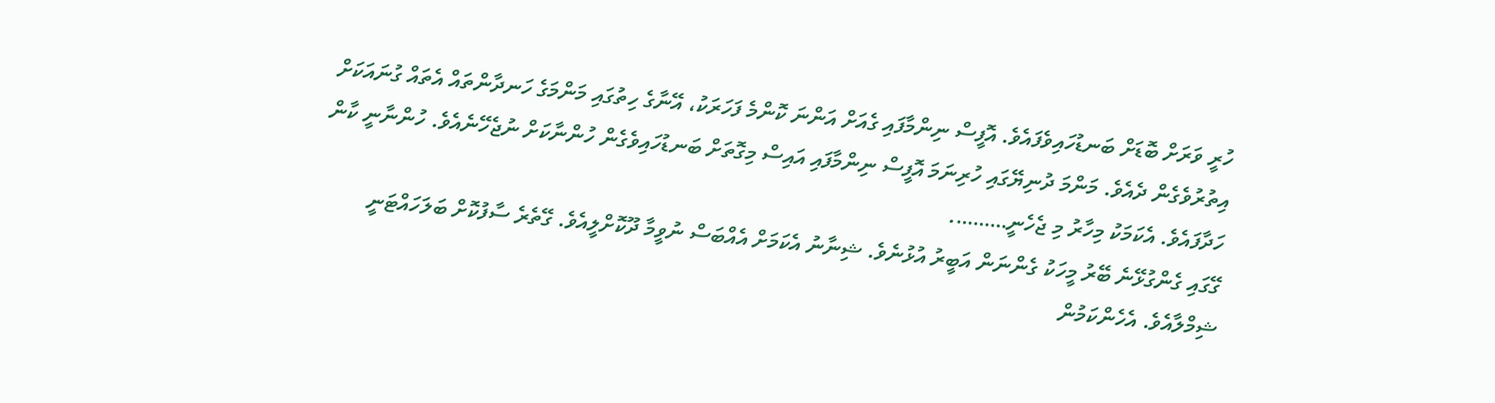ހުރީ ވަރަށް ބޮޑަށް ބަނޑުހައިވެފައެވެ. އޮފީސް ނިންމާފައި ގެއަށް އަންނަ ކޮންމެ ފަހަރަކު، އޭނާގެ ހިތުގައި މަންމަގެ ހަނދާންތައް އެތައް ގުނައަކަށް އިތުރުވެގެން ދެއެވެ. މަންމަ ދުނިޔޭގައި ހުރިނަމަ އޮފީސް ނިންމާފައި އައިސް މިގޮތަށް ބަނޑުހައިވެގެން ހުންނާކަށް ނުޖެހޭނެއެވެ. ހުންނާނީ ކާން ހަދާފައެވެ. އެކަމަކު މިހާރު މި ޖެހެނީ……….
ގޭގައި ގެންގުޅޭނެ ބޭރު މީހަކު ގެންނަން އަބީރު އުޅުނެވެ. ޝިނާނު އެކަމަށް އެއްބަސް ނުވީމާ ދޫކޮށްލީއެވެ. ގޭތެރެ ސާފުކޮށް ބަލަހައްޓަނީ ޝިމްލާއެވެ. އެހެންކަމުން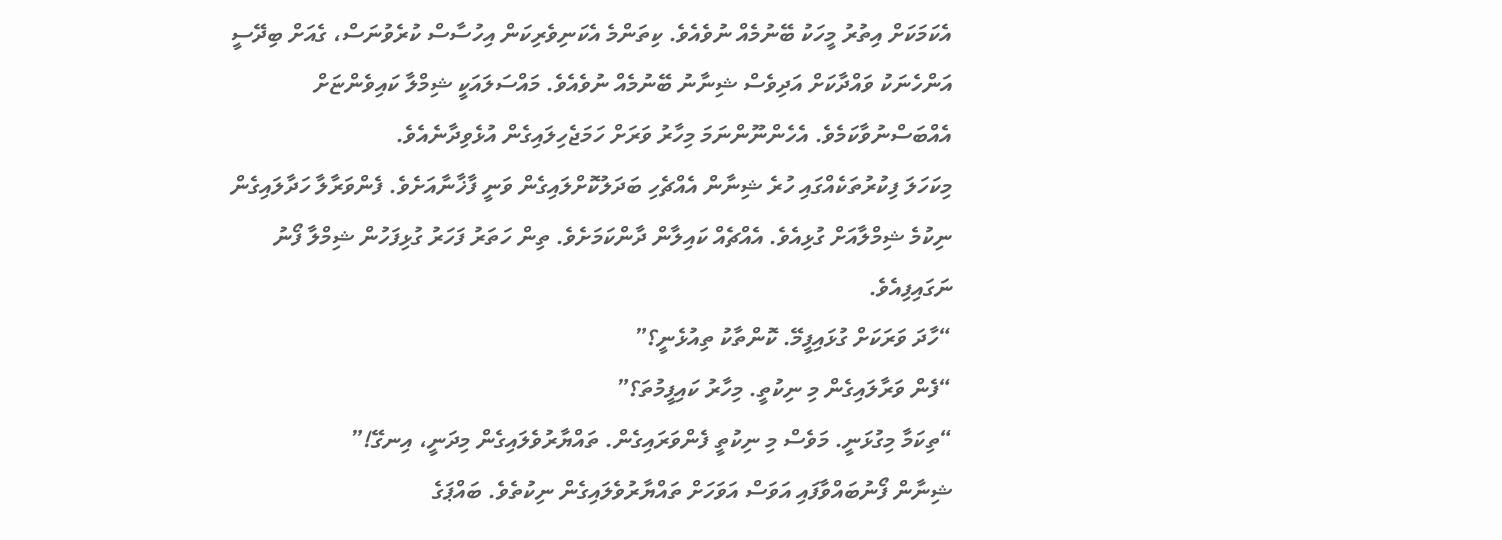އެކަމަކަށް އިތުރު މީހަކު ބޭނުމެއް ނުވެއެވެ. ކިތަންމެ އެކަނިވެރިކަން އިހުސާސް ކުރެވުނަސް، ގެއަށް ބިދޭސީ އަންހެނަކު ވައްދާކަށް އަދިވެސް ޝިނާނު ބޭނުމެއް ނުވެއެވެ. މައްސަލައަކީ ޝިމްލާ ކައިވެންޏަށް އެއްބަސްނުވާކަމެވެ. އެހެންނޫންނަމަ މިހާރު ވަރަށް ހަމަޖެހިލައިގެން އުޅެވިދާނެއެވެ.
މިކަހަލަ ފިކުރުތަކެއްގައި ހުރެ ޝިނާން އެއްޗެހި ބަދަލުކޮށްލައިގެން ވަނީ ފާޚާނާއަށެވެ. ފެންވަރާލާ ހަދާލައިގެން ނިކުމެ ޝިމްލާއަށް ގުޅިއެވެ. އެއްޗެއް ކައިލާން ދާންކަމަށެވެ. ތިން ހަތަރު ފަހަރު ގުޅިފަހުން ޝިމްލާ ފޯނު ނަގައިފިއެވެ.
“ހާދަ ވަރަކަށް ގުޅައިފީމޭ. ކޮންތާކު ތިއުޅެނީ؟”
“ފެން ވަރާލައިގެން މި ނިކުތީ. މިހާރު ކައިފީމުތަ؟”
“ތިކަމާ މިގުޅަނީ. މަވެސް މި ނިކުތީ ފެންވަރައިގެން. ތައްޔާރުވެލައިގެން މިދަނީ، އިނގޭ!”
ޝިނާން ފޯނުބައްވާފައި އަވަސް އަވަހަށް ތައްޔާރުވެލައިގެން ނިކުތެވެ. ބައްޕަގެ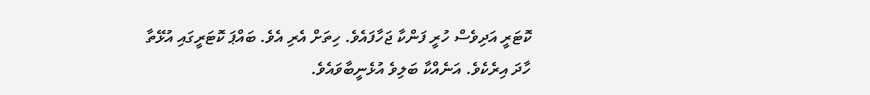ކޮޓަރީ އަދިވެސް ހުރީ ފަންކާ ޖަހާފައެވެ. ހިތަށް އެރި އެވެ. ބައްޕަ ކޮޓަރީގައި އުޅޭތާ ހާދަ އިރެކެވެ. އަނެއްކާ ބަލިވެ އުޅެނީބާވައެވެ.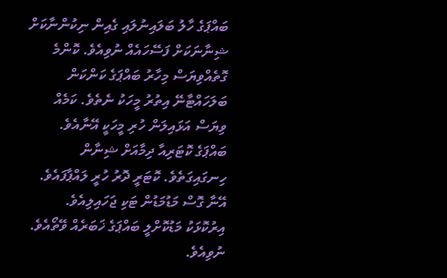ބައްޕަގެ ހާލު ބަލައިނުލައި ގެއިން ނިކުންނާކަށް ޝިނާނަކަށް ފަސޭހައެއް ނުވިއެވެ. ކޮންމެ ގޮތެއްވިޔަސް މިހާރު ބައްޕަގެ ކަންކަން ބަލަހައްޓާނޭ އިތުރު މީހަކު ނެތެވެ. ކަމެއް ވިޔަސް އަޅައިލަން ހުރި މީހަކީ އޭނާއެވެ.
ބައްޕަގެ ކޮޓަރިއާ ދިމާއަށް ޝިނާން ހިނގައިގަތެވެ. ކޮޓަރީ ދޮރު ހުރީ ލައްޕާފައެވެ. އޭނާ ގޮސް މަޑުމަޑުން ޓަކި ޖަހައިލިއެވެ. އިރުކޮޅަކު މަޑުކޮށްލީ ބައްޕަގެ ޚަބަރެއް ވޭތޯއެވެ. ނުވިއެވެ.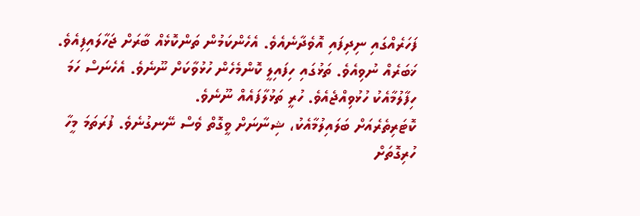ފަހަރެއްގައި ނިދިފައި އޮވެދާނެއެވެ. އެހެންކަމުން ތަންކޮޅެއް ބާރަށް ޖަހާލައިފިއެވެ. ޚަބަރެއް ނުވިއެވެ. ތަޅުގައި ހިފައިލީ ކޮންމެހެން ހުޅުވާކަށް ނޫނެވެ. އެހެނަސް ހަމަ ހިފާލުމާއެކު ހުޅުވިއްޖެއެވެ. ހުރީ ތަޅުލާފައެއް ނޫނެވެ.
ކޮޓަރިތެރެއަށް ބަލައިލުމާއެކު، ޝިނާނަށް ވީގޮތް ވެސް ނޭނގުނެވެ. ފުރަތަމަ މީހާ ހުރިގޮތަށް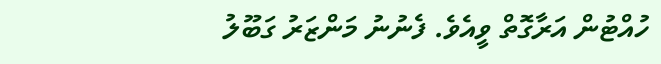ހުއްޓުން އަރާގޮތް ވީއެވެ. ފެނުނު މަންޒަރު ގަބޫލު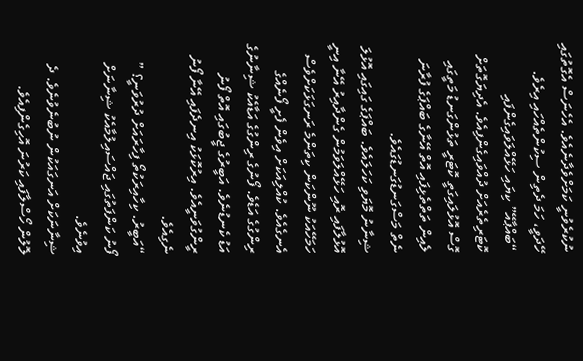ނުކުރެވުނީ ކަމަށްވެދާނެއެވެ. އެހެނަސް އެގޮތުގައި ހޭދަވީ، ހަމަ ދެތިން ސިކުންތެއްހައި އިރެވެ. “ބައްޕާއޭ” ކިޔައި ހަޅޭއްލަވައިގެންފައި ކޮޓަރިތެރެއަށް ދުއްވައިގެންފިއެވެ. އެދިޔަގޮތަށް ގޮސް އޮޅުލައިގަތީ ކޮޓަރީ ތަޅުންގަނޑު މަތީގައި ލެއިން ތަތްތެޅިފައި އޮތް އޭނާގެ ބައްޕަގެ ފުރާނަ ނެތް މަސްގަނޑުގަނޑުގައެވެ.
ޝިނާނު މޮޔަވި ކަހަލައެވެ. ބައްޕަގެ ގައިގައި އޮޅުލަ އޮޅުލާފައި ރޮއި ހަޅޭއްލަވަމުން ގެންދާއިރު އޭނާ އިނީ ހަމަހޭއަކު ނޫންކަން ކިތަންމެ ރަނގަޅަކަށްވެސް އެނގެއެވެ. ކުއްލިއަކަށް އިވެން ފެށީ ފޯނެއްގެ ރިންގުގެ އަޑެވެ. ފޯނުގެ ރިންގުގެ އަޑާއެކު ޝިނާނުގެ އަޑު ކެނޑުނެވެ. އަބީރުގެ ޖީބުގައި އޮތް ފޯނު ރީންގުވަނީއެވެ. އިރުކޮޅަކު އިނދެފައި އޭނާ ފޯނު ނެގިއެވެ.
“އަބީރު. ކިހާއިރަކުތޯ ފިހާރައަށް ދުރުވަނީ؟ ” ފޯނު ކަންފަތުގައި ޖައްސައިލުމާއެކު ޝިނާނަށް އިވުނެވެ.
ޝިނާނަކަށް އަނގައަކުން ނުބުނެވުނެވެ. ދެ ލޮލުން ހޯސްލާފައި ކަރުނަ އޮހިގެންފިއެވެ.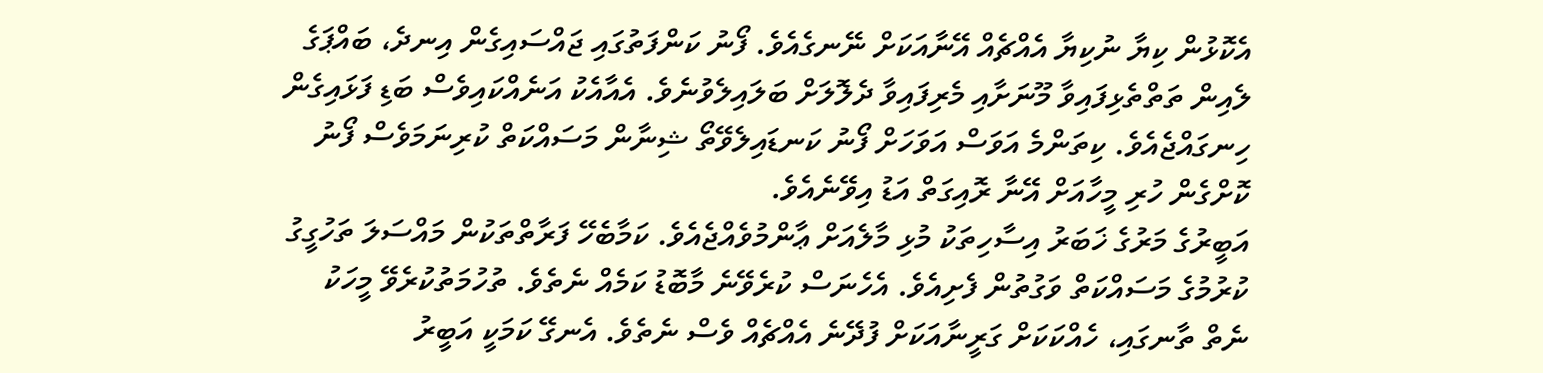އެކޮޅުން ކިޔާ ނުކިޔާ އެއްޗެއް އޭނާއަކަށް ނޭނގެއެވެ. ފޯނު ކަންފަތުގައި ޖައްސައިގެން އިނދެ، ބައްޕަގެ ލެއިން ތަތްތެޅިފައިވާ މޫނަށާއި މެރިފައިވާ ދެލޮލަށް ބަލައިލެވުނެވެ. އެއާއެކު އަނެއްކައިވެސް ބަޑި ފަޅައިގެން ހިނގައްޖެއެވެ. ކިތަންމެ އަވަސް އަވަހަށް ފޯނު ކަނޑައިލެވޭތޯ ޝިނާން މަސައްކަތް ކުރިނަމަވެސް ފޯނު ކޮށްގެން ހުރި މީހާއަށް އޭނާ ރޮއިގަތް އަޑު އިވޭނެއެވެ.
އަބީރުގެ މަރުގެ ޚަބަރު އިސާހިތަކު މުޅި މާލެއަށް ޢާންމުވެއްޖެއެވެ. ކަމާބެހޭ ފަރާތްތަކުން މައްސަލަ ތަހުގީގު ކުރުމުގެ މަސައްކަތް ވަގުތުން ފެށިއެވެ. އެހެނަސް ކުރެވޭނެ މާބޮޑު ކަމެއް ނެތެވެ. ތުހުމަތުކުރެވޭ މީހަކު ނެތް ތާނގައި، ހެއްކަކަށް ގަރީނާއަކަށް ފުދޭނެ އެއްޗެއް ވެސް ނެތެވެ. އެނގޭ ކަމަކީ އަބީރު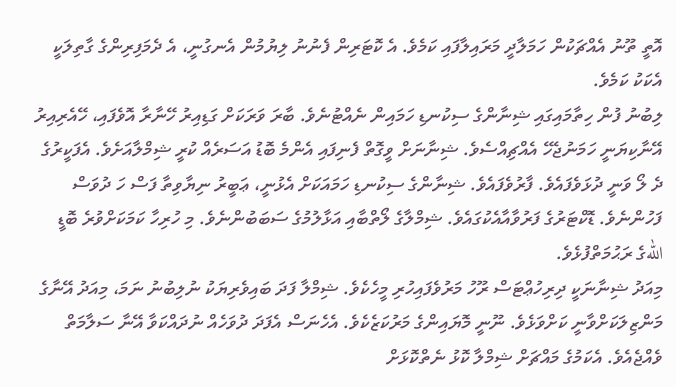އޮތީ ތޫނު އެއްޗަކުން ހަމަލާދީ މަރައިލާފައި ކަމެވެ. އެ ކޮޓަރިން ފެނުނު ލިޔުމުން އެނގުނީ، އެ ދެމަފިރިންގެ ގާތިލަކީ އެކަކު ކަމެވެ.
ލިބުނު ފުން ހިތާމައިގައި ޝިނާންގެ ސިކުނޑި ހަމައިން ނެއްޓުނެވެ. ބާރަ ވަރަކަށް ގަޑިއިރު ހޭނާރާ އޮވެފައި، ހޭއެރިއިރު އޭނާކިޔަނީ ހަމަނުޖެހޭ އެއްޗިއްސެވެ. ޝިނާނަށް ވީގޮތް ފެނިފައި އެންމެ ބޮޑު އަސަރެއް ކުރީ ޝިމްލާއަށެވެ. އެފަކީރުގެ ދެ ލޯ ވަނީ ދުޅަވެފައެވެ. ފާރުވެފައެވެ. ޝިނާންގެ ސިކުނޑި ހަމައަކަށް އެޅުނީ، ޢަބީރު ނިޔާވިތާ ފަސް ހަ ދުވަސް ފަހުންނެވެ. ޑޮކްޓަރުގެ ފަރުވާއާއެކުގައެވެ. ޝިމްލާގެ ލޯތްބާއި އަޅާލުމުގެ ސަބަބުންނެވެ. މި ހުރިހާ ކަމަކަށްވުރެ ބޮޑީ اللهގެ ރަޙުމަތްފުޅެވެ.
މިއަދު ޝިނާނަކީ ދިރިހުޢްޓަސް ރޫހު މަރުވެފައިހުރި މީހެކެވެ. ޝިމްލާ ފަދަ ބައިވެރިޔަކު ނުލިބުނު ނަމަ، މިއަދު އޭނާގެ މަންޒިލަކަށްވާނީ ކަށްވަޅެވެ. ނޫނީ މޮޔައިންގެ މަރުކަޒެކެވެ. އެހެނަސް އެފަދަ ދުވަހެއް ނުދައްކަވާ އޭނާ ސަލާމަތް ވެއްޖެއެވެ. އެކަމުގެ މައްޗަށް ޝިމްލާ ކޮޅު ނެތްކޮޅަށް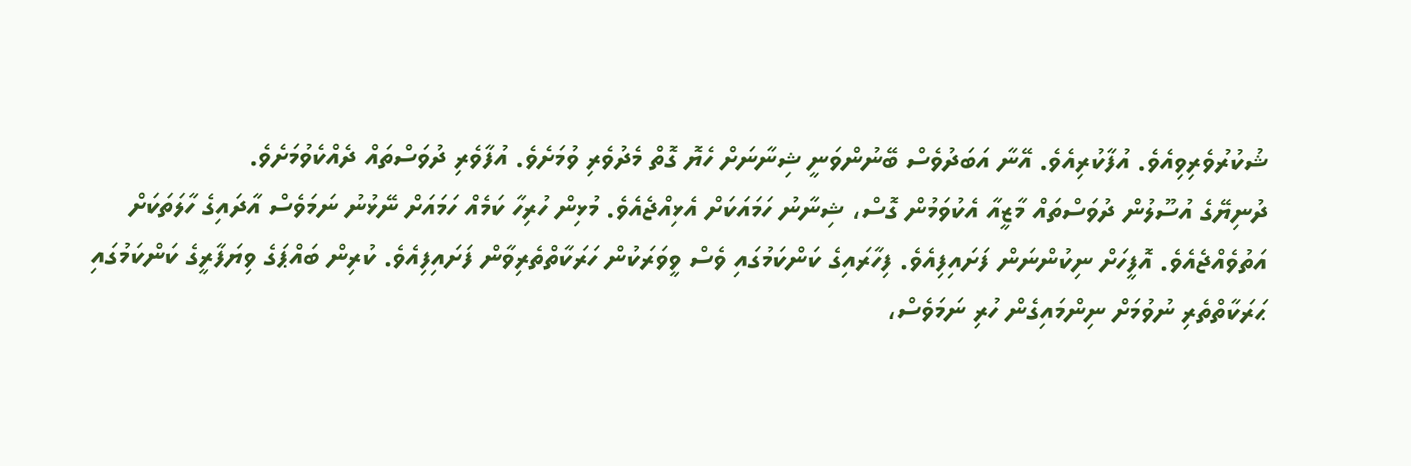ޝުކުރުވެރިވިއެވެ. އުފާކުރިއެވެ. އޭނާ އަބަދުވެސް ބޭނުންވަނީ ޝިނާނަށް ހެޔޮ ގޮތް މެދުވެރި ވުމަށެވެ. އުފާވެރި ދުވަސްތައް ދެއްކެވުމަށެވެ.
ދުނިޔޭގެ އުސޫލުން ދުވަސްތައް މާޒީއާ އެކުވަމުން ގޮސް، ޝިނާނު ހަމައަކަށް އެޅިއްޖެއެވެ. މުޅިން ހުރިހާ ކަމެއް ހަމައަށް ނޭޅުނު ނަމަވެސް އާދައިގެ ހާލަތަކަށް އަތުވެއްޖެއެވެ. އޮފީހަށް ނިކުންނަން ފަށައިފިއެވެ. ފިހާރައިގެ ކަންކަމުގައި ވެސް ވީވަރަކުން ހަރަކާތްތެރިވާން ފަށައިފިއެވެ. ކުރިން ބައްޕަގެ ވިޔަފާރީގެ ކަންކަމުގައި ޙަރަކާތްތެރި ނުވުމަށް ނިންމައިގެން ހުރި ނަމަވެސް،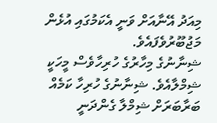މިއަދު އޭނާއަށް ވަނީ އެކަމުގައި އުޅެން މަޖުބޫރުވެފައެވެ.
ޝިނާނުގެ މިހާރުގެ ހުރިހާވެސް މީހަކީ ޝިމްލާއެވެ. ޝިނާނުގެ ހުރިހާ ކަމެއް ބަރާބަރަށް ޝިމްލާ ގެންދަނީ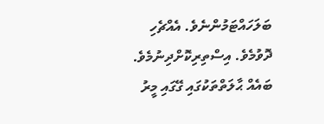ބަލަހައްޓަމުންނެވެ. އެއްޗެހި ދޮވުމެވެ. އިސްތިރިކޮށްދިނުމެވެ. ބައެއް ޙާލަތްތަކުގައި ގޭގައި މީރު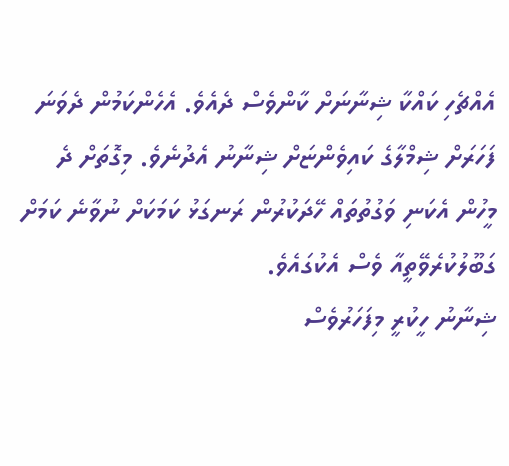އެއްޗެހި ކައްކާ ޝިނާނަށް ކާންވެސް ދެއެވެ. އެހެންކަމުން ދެވަނަ ފަހަރަށް ޝިމްލާގެ ކައިވެންޏަށް ޝިނާނު އެދުނެވެ. މިގޮތަށް ދެ މީހުން އެކަނި ވަގުތުތައް ހޭދަކުރުން ރަނގަޅު ކަމަކަށް ނުވާނެ ކަމަށް ގަބޫލުކުރެވޭތީއާ ވެސް އެކުގައެވެ.
ޝިނާނު ހީކުރީ މިފަހަރުވެސް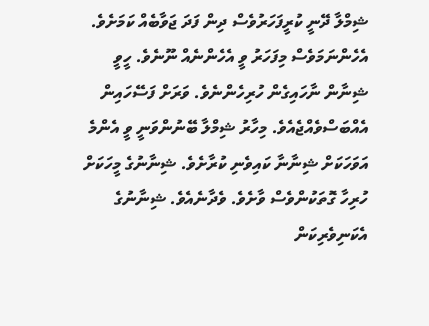ޝިމްލާ ދޭނީ ކުރީފަހަރުވެސް ދިން ފަދަ ޖަވާބެއް ކަމަށެވެ. އެހެންނަމަވެސް މިފަހަރު ވީ އެހެންނެއް ނޫނެވެ. ހީވީ ޝިނާން ނާހައިގެން ހުރިހެންނެވެ. ވަރަށް ފަސޭހައިން އެއްބަސްވެއްޖެއެވެ. މިހާރު ޝިމްލާ ބޭނުންވަނީ ވީ އެންމެ އަވަހަކަށް ޝިނާނާ ކައިވެނި ކުރާށެވެ. ޝިނާނުގެ މީހަކަށް ހުރިހާ ގޮތަކުންވެސް ވާށެވެ. ވެދާނެއެވެ. ޝިނާނުގެ އެކަނިވެރިކަން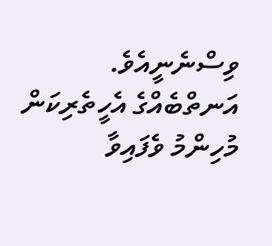ވިސްނެނީއެވެ. އަނތްބެއްގެ އެހީތެރިކަން މުހިންމު ވެފައިވާ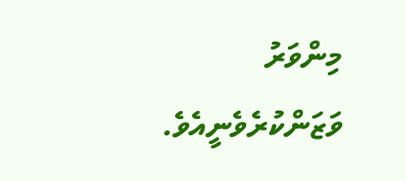މިންވަރު ވަޒަންކުރެވެނީއެވެ.